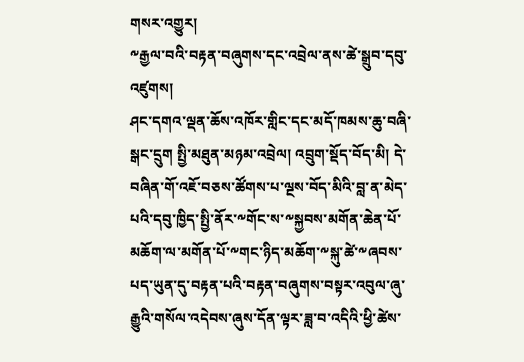གསར་འགྱུར།
༸རྒྱལ་བའི་བརྟན་བཞུགས་དང་འབྲེལ་ནས་ཚེ་སྒྲུབ་དབུ་འཛུགས།
ཤང་དགའ་ལྡན་ཆོས་འཁོར་གླིང་དང་མདོ་ཁམས་ཆུ་བཞི་སྒང་དྲུག སྤྱི་མཐུན་མཉམ་འབྲེལ། འབྲུག་སྡོད་བོད་མི། དེ་བཞིན་གོ་འཇོ་བཅས་ཚོགས་པ་ལྔས་བོད་མིའི་བླ་ན་མེད་པའི་དབུ་ཁྱིད་སྤྱི་ནོར་༸གོང་ས་༸སྐྱབས་མགོན་ཆེན་པོ་མཆོག་ལ་མགོན་པོ་༸གང་ཉིད་མཆོག་༸སྐུ་ཚེ་༸ཞབས་པད་ཡུན་དུ་བརྟན་པའི་བརྟན་བཞུགས་བསྟར་འབུལ་ཞུ་རྒྱུའི་གསོལ་འདེབས་ཞུས་དོན་ལྟར་ཟླ་བ་འདིའི་ཕྱི་ཚེས་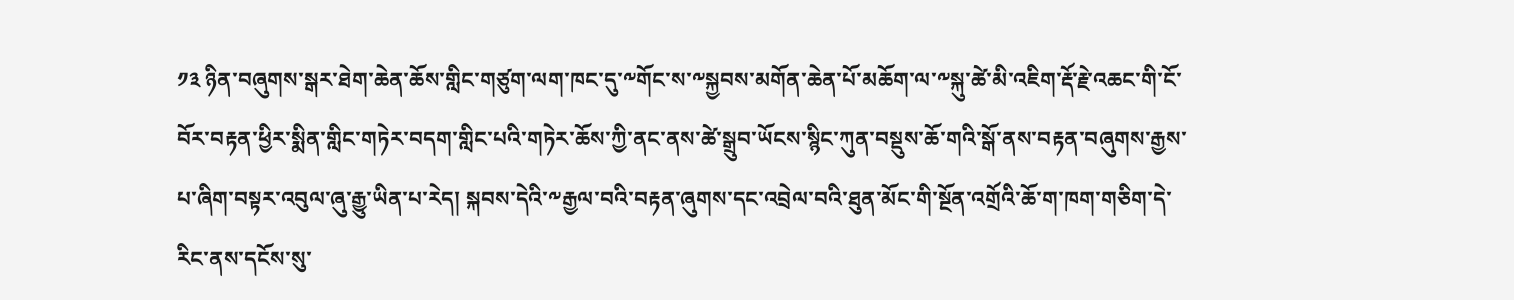༡༣ ཉིན་བཞུགས་སྒར་ཐེག་ཆེན་ཆོས་གླིང་གཙུག་ལག་ཁང་དུ་༸གོང་ས་༸སྐྱབས་མགོན་ཆེན་པོ་མཆོག་ལ་༸སྐུ་ཚེ་མི་འཇིག་རྡོ་རྗེ་འཆང་གི་ངོ་བོར་བརྟན་ཕྱིར་སྨིན་གླིང་གཏེར་བདག་གླིང་པའི་གཏེར་ཆོས་ཀྱི་ནང་ནས་ཚེ་སྒྲུབ་ཡོངས་སྙིང་ཀུན་བསྡུས་ཆོ་གའི་སྒོ་ནས་བརྟན་བཞུགས་རྒྱས་པ་ཞིག་བསྟར་འབུལ་ཞུ་རྒྱུ་ཡིན་པ་རེད། སྐབས་དེའི་༸རྒྱལ་བའི་བརྟན་ཞུགས་དང་འབྲེལ་བའི་ཐུན་མོང་གི་སྔོན་འགྲོའི་ཆོ་ག་ཁག་གཅིག་དེ་རིང་ནས་དངོས་སུ་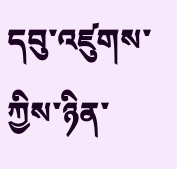དབུ་འཛུགས་ཀྱིས་ཉིན་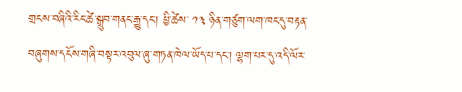གྲངས་བཞིའི་རིང་ཚེ་སྒྲུབ་གནང་རྒྱུ་དང་། ཕྱི་ཚེས་ ༡༣ ཉིན་གཙུག་ལག་ཁང་དུ་བརྟན་བཞུགས་དངོས་གཞི་བསྟར་འབུལ་ཞུ་གཏན་ཁེལ་ཡོད་པ་དང་། ལྷག་པར་དུ་འདི་ལོར་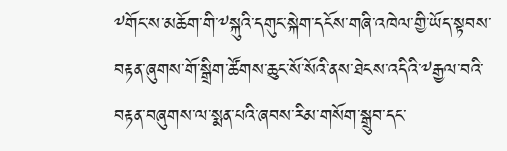༸གོང་ས་མཆོག་གི་༸སྐུའི་དགུང་སྐེག་དངོས་གཞི་འཁེལ་གྱི་ཡོད་སྟབས་བརྟན་ཞུགས་གོ་སྒྲིག་ཚོགས་ཆུང་སོ་སོའི་ནས་ཐེངས་འདིའི་༸རྒྱལ་བའི་བརྟན་བཞུགས་ལ་སྨན་པའི་ཞབས་རིམ་གསོག་སྒྲུབ་དང་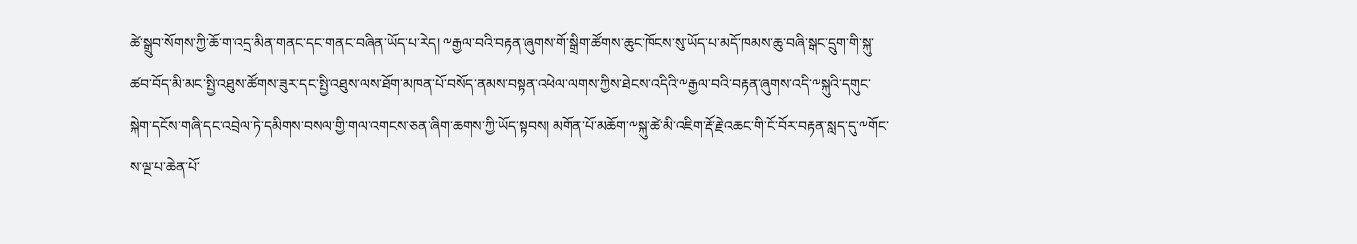ཚེ་སྒྲུབ་སོགས་ཀྱི་ཆོ་ག་འདྲ་མིན་གནང་དང་གནང་བཞིན་ཡོད་པ་རེད། ༸རྒྱལ་བའི་བརྟན་ཞུགས་གོ་སྒྲིག་ཚོགས་ཆུང་ཁོངས་སུ་ཡོད་པ་མདོ་ཁམས་ཆུ་བཞི་སྒང་དྲུག་གི་སྐུ་ཚབ་བོད་མི་མང་སྤྱི་འཐུས་ཚོགས་ཟུར་དང་སྤྱི་འཐུས་ལས་ཐོག་མཁན་པོ་བསོད་ནམས་བསྟན་འཕེལ་ལགས་ཀྱིས་ཐེངས་འདིའི་༸རྒྱལ་བའི་བརྟན་ཞུགས་འདི་༸སྐུའི་དགུང་སྐེག་དངོས་གཞི་དང་འབྲེལ་ཏེ་དམིགས་བསལ་གྱི་གལ་འགངས་ཅན་ཞིག་ཆགས་ཀྱི་ཡོད་སྟབས། མགོན་པོ་མཆོག་༸སྐུ་ཚེ་མི་འཇིག་རྡོ་རྗེ་འཆང་གི་ངོ་བོར་བརྟན་སླད་དུ་༸གོང་ས་ལྔ་པ་ཆེན་པོ་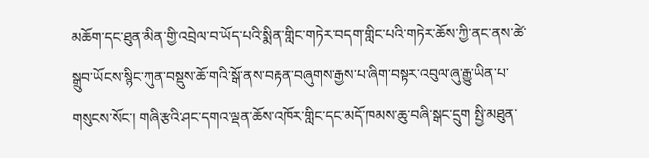མཆོག་དང་ཐུན་མིན་གྱི་འབྲེལ་བ་ཡོད་པའི་སྨིན་གླིང་གཏེར་བདག་གླིང་པའི་གཏེར་ཆོས་ཀྱི་ནང་ནས་ཚེ་སྒྲུབ་ཡོངས་སྙིང་ཀུན་བསྡུས་ཆོ་གའི་སྒོ་ནས་བརྟན་བཞུགས་རྒྱས་པ་ཞིག་བསྟར་འབུལ་ཞུ་རྒྱུ་ཡིན་པ་གསུངས་སོང་། གཞི་རྩའི་ཤང་དགའ་ལྡན་ཆོས་འཁོར་གླིང་དང་མདོ་ཁམས་ཆུ་བཞི་སྒང་དྲུག སྤྱི་མཐུན་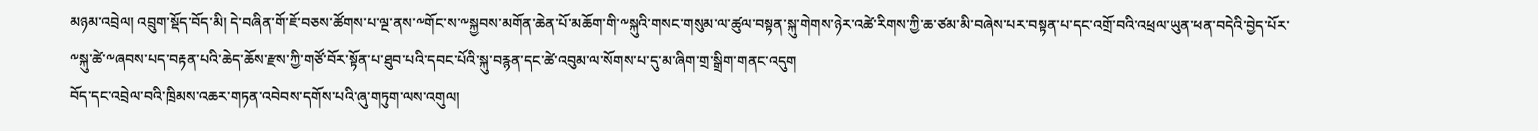མཉམ་འབྲེལ། འབྲུག་སྡོད་བོད་མི། དེ་བཞིན་གོ་ཇོ་བཅས་ཚོགས་པ་ལྔ་ནས་༸གོང་ས་༸སྐྱབས་མགོན་ཆེན་པོ་མཆོག་གི་༸སྐུའི་གསང་གསུམ་ལ་ཚུལ་བསྟན་སྐུ་གེགས་ཉེར་འཚེ་རིགས་ཀྱི་ཆ་ཙམ་མི་བཞེས་པར་བསྟན་པ་དང་འགྲོ་བའི་འཕྲལ་ཡུན་ཕན་བདེའི་བྱེད་པོར་༸སྐུ་ཚེ་༸ཞབས་པད་བརྟན་པའི་ཆེད་ཆོས་རྫས་ཀྱི་གཙོ་བོར་སྟོན་པ་ཐུབ་པའི་དབང་པོའི་སྐུ་བརྙན་དང་ཚེ་འབུམ་ལ་སོགས་པ་དུ་མ་ཞིག་གྲ་སྒྲིག་གནང་འདུག
བོད་དང་འབྲེལ་བའི་ཁྲིམས་འཆར་གཏན་འབེབས་དགོས་པའི་ཞུ་གཏུག་ལས་འགུལ།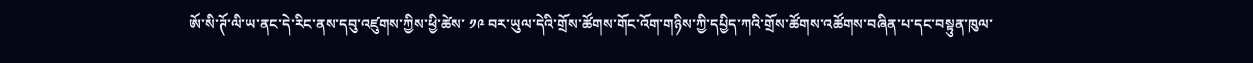ཨོ་སི་ཊོ་ལི་ཡ་ནང་དེ་རིང་ནས་དབུ་འཛུགས་ཀྱིས་ཕྱི་ཚེས་ ༡༩ བར་ཡུལ་དེའི་གྲོས་ཚོགས་གོང་འོག་གཉིས་ཀྱི་དཔྱིད་ཀའི་གྲོས་ཚོགས་འཚོགས་བཞིན་པ་དང་བསྟུན་ཁུལ་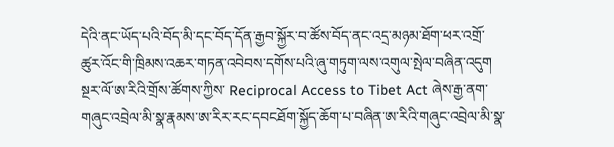དེའི་ནང་ཡོད་པའི་བོད་མི་དང་བོད་དོན་རྒྱབ་སྐྱོར་བ་ཚོས་བོད་ནང་འདྲ་མཉམ་ཐོག་ཕར་འགྲོ་ཚུར་འོང་གི་ཁྲིམས་འཆར་གཏན་འབེབས་དགོས་པའི་ཞུ་གཏུག་ལས་འགུལ་སྤེལ་བཞིན་འདུག སྔར་ལོ་ཨ་རིའི་གྲོས་ཚོགས་ཀྱིས་ Reciprocal Access to Tibet Act ཞེས་རྒྱ་ནག་གཞུང་འབྲེལ་མི་སྣ་རྣམས་ཨ་རིར་རང་དབངཐོག་སྐྱོད་ཆོག་པ་བཞིན་ཨ་རིའི་གཞུང་འབྲེལ་མི་སྣ་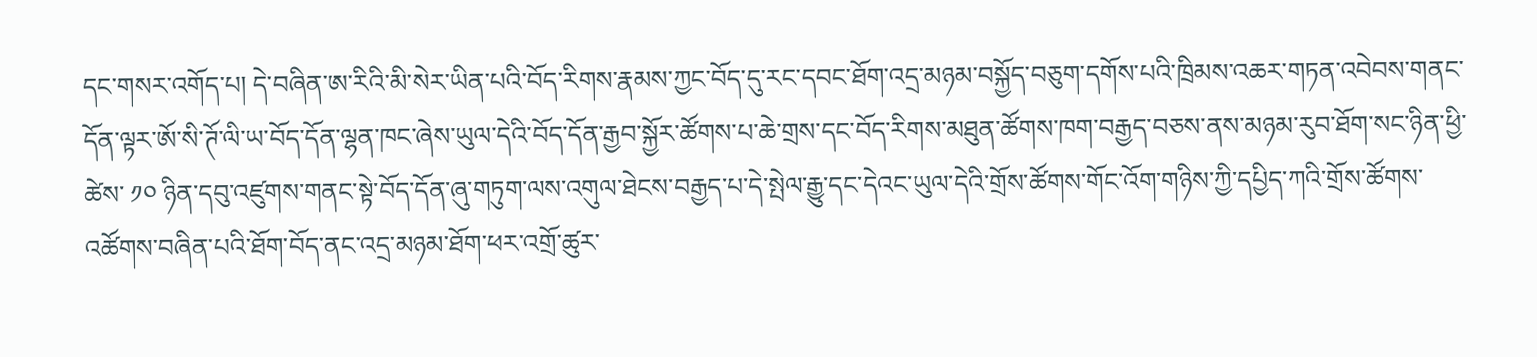དང་གསར་འགོད་པ། དེ་བཞིན་ཨ་རིའི་མི་སེར་ཡིན་པའི་བོད་རིགས་རྣམས་ཀྱང་བོད་དུ་རང་དབང་ཐོག་འདྲ་མཉམ་བསྐྱོད་བཅུག་དགོས་པའི་ཁྲིམས་འཆར་གཏན་འབེབས་གནང་དོན་ལྟར་ཨོ་སི་ཊོ་ལི་ཡ་བོད་དོན་ལྷན་ཁང་ཞེས་ཡུལ་དེའི་བོད་དོན་རྒྱབ་སྐྱོར་ཚོགས་པ་ཆེ་གྲས་དང་བོད་རིགས་མཐུན་ཚོགས་ཁག་བརྒྱད་བཅས་ནས་མཉམ་རུབ་ཐོག་སང་ཉིན་ཕྱི་ཚེས་ ༡༠ ཉིན་དབུ་འཛུགས་གནང་སྟེ་བོད་དོན་ཞུ་གཏུག་ལས་འགུལ་ཐེངས་བརྒྱད་པ་དེ་སྤེལ་རྒྱུ་དང་དེའང་ཡུལ་དེའི་གྲོས་ཚོགས་གོང་འོག་གཉིས་ཀྱི་དཔྱིད་ཀའི་གྲོས་ཚོགས་འཚོགས་བཞིན་པའི་ཐོག་བོད་ནང་འདྲ་མཉམ་ཐོག་ཕར་འགྲོ་ཚུར་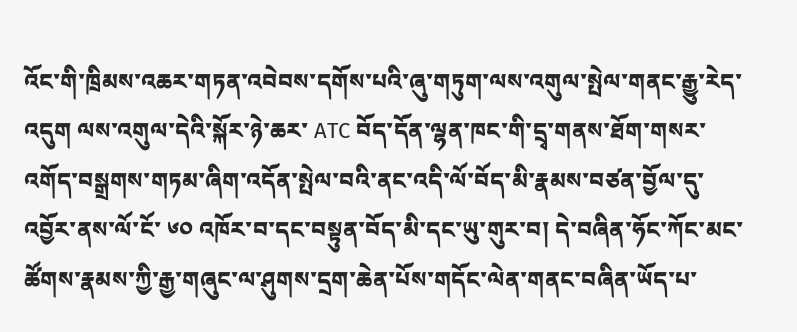འོང་གི་ཁྲིམས་འཆར་གཏན་འབེབས་དགོས་པའི་ཞུ་གཏུག་ལས་འགུལ་སྤེལ་གནང་རྒྱུ་རེད་འདུག ལས་འགུལ་དེའི་སྐོར་ཉེ་ཆར་ ATC བོད་དོན་ལྷན་ཁང་གི་དྲྭ་གནས་ཐོག་གསར་འགོད་བསྒྲགས་གཏམ་ཞིག་འདོན་སྤེལ་བའི་ནང་འདི་ལོ་བོད་མི་རྣམས་བཙན་བྱོལ་དུ་འབྱོར་ནས་ལོ་ངོ་ ༦༠ འཁོར་བ་དང་བསྟུན་བོད་མི་དང་ཡུ་གུར་བ། དེ་བཞིན་ཧོང་ཀོང་མང་ཚོགས་རྣམས་ཀྱི་རྒྱ་གཞུང་ལ་ཤུགས་དྲག་ཆེན་པོས་གདོང་ལེན་གནང་བཞིན་ཡོད་པ་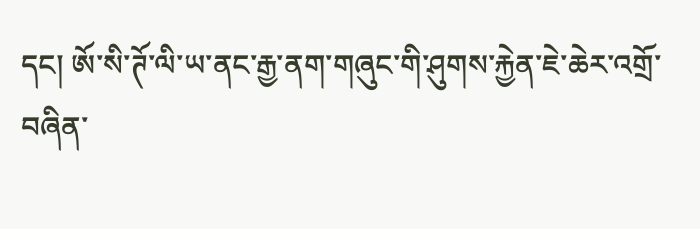དང། ཨོ་སི་ཊོ་ལི་ཡ་ནང་རྒྱ་ནག་གཞུང་གི་ཤུགས་རྐྱེན་ཇེ་ཆེར་འགྲོ་བཞིན་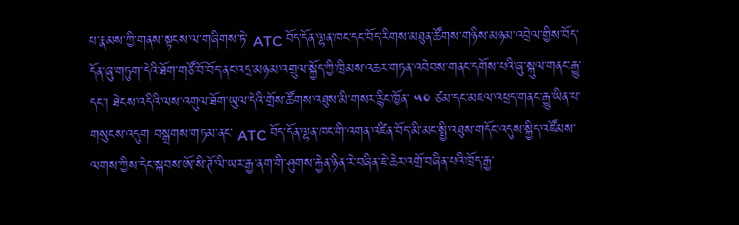པ་རྣམས་ཀྱི་གནས་སྟངས་ལ་གཞིགས་ཏེ་ ATC བོད་དོན་ལྷན་ཁང་དང་བོད་རིགས་མཐུན་ཚོགས་གཉིས་མཉམ་འབྲེལ་གྱིས་བོད་དོན་ཞུ་གཏུག་དེའི་ཐོག་གཙོ་བོ་བོད་ནང་འདྲ་མཉམ་འགྲུལ་སྐྱོད་ཀྱི་ཁྲིམས་འཆར་གཏན་འབེབས་གནང་དགོས་པའི་ཞུ་སྐུལ་གནང་རྒྱུ་དང་། ཐེངས་འདིའི་ལས་འགུལ་ཐོག་ཡུལ་དེའི་གྲོས་ཚོགས་འཐུས་མི་གསར་རྙིང་ཁྱོན་ ༥༠ ཙམ་དང་མཇལ་འཕྲད་གནང་རྒྱུ་ཡིན་པ་གསུངས་འདུག བསྒྲགས་གཏམ་ནང་ ATC བོད་དོན་ལྷན་ཁང་གི་འགན་འཛིན་བོད་མི་མང་སྤྱི་འཐུས་གདོང་འདུས་སྐྱིད་འཛོམས་ལགས་ཀྱིས་དེང་སྐབས་ཨོ་སི་ཊོ་ལི་ཡར་རྒྱ་ནག་གི་ཤུགས་རྐྱེན་ཉིན་རེ་བཞིན་ཇེ་ཆེར་འགྲོ་བཞིན་པའི་ཁྲོད་རྒྱ་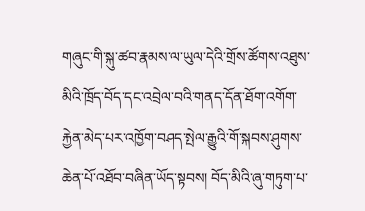གཞུང་གི་སྐུ་ཚབ་རྣམས་ལ་ཡུལ་དེའི་གྲོས་ཚོགས་འཐུས་མིའི་ཁྲོད་བོད་དང་འབྲེལ་བའི་གནད་དོན་ཐོག་འགོག་རྐྱེན་མེད་པར་འཁྱོག་བཤད་སྤེལ་རྒྱུའི་གོ་སྐབས་ཤུགས་ཆེན་པོ་འཐོབ་བཞིན་ཡོད་སྟབས། བོད་མིའི་ཞུ་གཏུག་པ་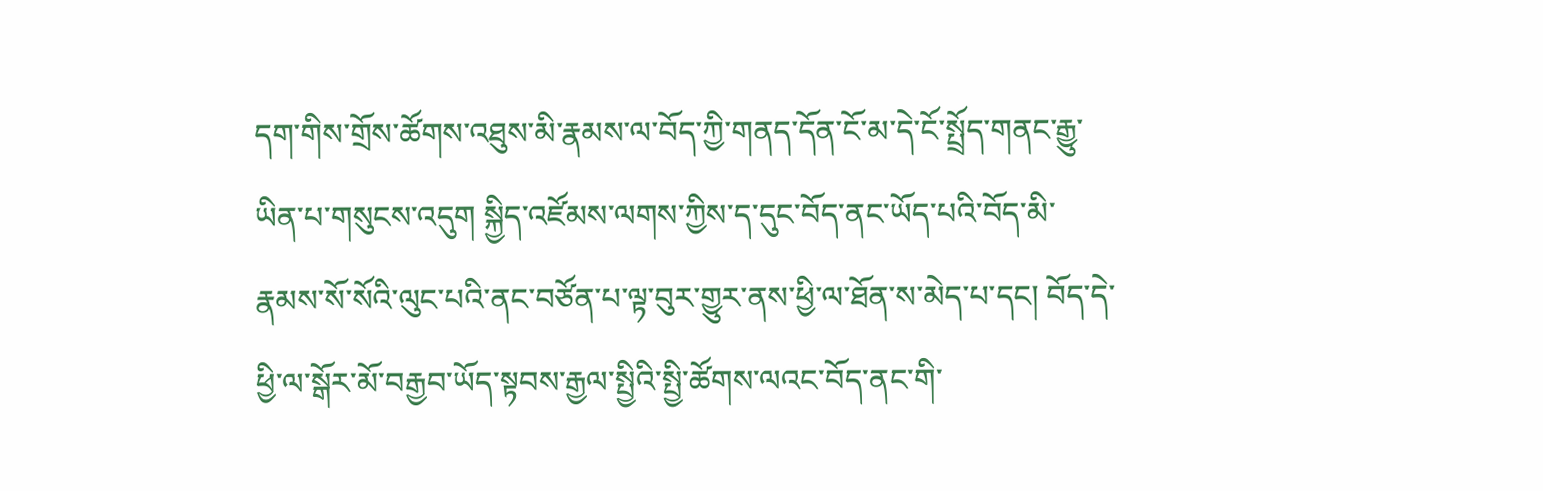དག་གིས་གྲོས་ཚོགས་འཐུས་མི་རྣམས་ལ་བོད་ཀྱི་གནད་དོན་ངོ་མ་དེ་ངོ་སྤྲོད་གནང་རྒྱུ་ཡིན་པ་གསུངས་འདུག སྐྱིད་འཛོམས་ལགས་ཀྱིས་ད་དུང་བོད་ནང་ཡོད་པའི་བོད་མི་རྣམས་སོ་སོའི་ལུང་པའི་ནང་བཙོན་པ་ལྟ་བུར་གྱུར་ནས་ཕྱི་ལ་ཐོན་ས་མེད་པ་དང། བོད་དེ་ཕྱི་ལ་སྒོར་མོ་བརྒྱབ་ཡོད་སྟབས་རྒྱལ་སྤྱིའི་སྤྱི་ཚོགས་ལའང་བོད་ནང་གི་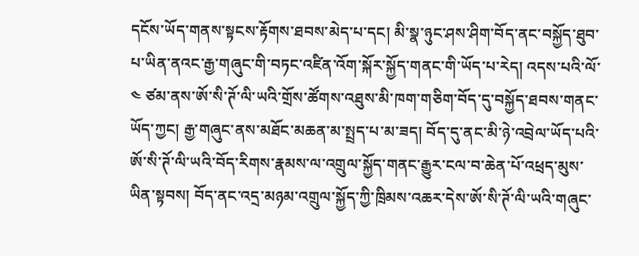དངོས་ཡོད་གནས་སྟངས་རྟོགས་ཐབས་མེད་པ་དང། མི་སྣ་ཉུང་ཤས་ཤིག་བོད་ནང་བསྐྱོད་ཐུབ་པ་ཡིན་ནའང་རྒྱ་གཞུང་གི་བཏང་འཛིན་འོག་སྐོར་སྐྱོད་གནང་གི་ཡོད་པ་རེད། འདས་པའི་ལོ་ ༤ ཙམ་ནས་ཨོ་སི་ཊོ་ལི་ཡའི་གྲོས་ཚོགས་འཐུས་མི་ཁག་གཅིག་བོད་དུ་བསྐྱོད་ཐབས་གནང་ཡོད་ཀྱང། རྒྱ་གཞུང་ནས་མཐོང་མཆན་མ་སྤྲད་པ་མ་ཟད། བོད་དུ་ནང་མི་ཉེ་འབྲེལ་ཡོད་པའི་ཨོ་སི་ཊོ་ལི་ཡའི་བོད་རིགས་རྣམས་ལ་འགྲུལ་སྐྱོད་གནང་རྒྱུར་ངལ་བ་ཆེན་པོ་འཕྲད་མུས་ཡིན་སྟབས། བོད་ནང་འདྲ་མཉམ་འགྲུལ་སྐྱོད་ཀྱི་ཁྲིམས་འཆར་དེས་ཨོ་སི་ཊོ་ལི་ཡའི་གཞུང་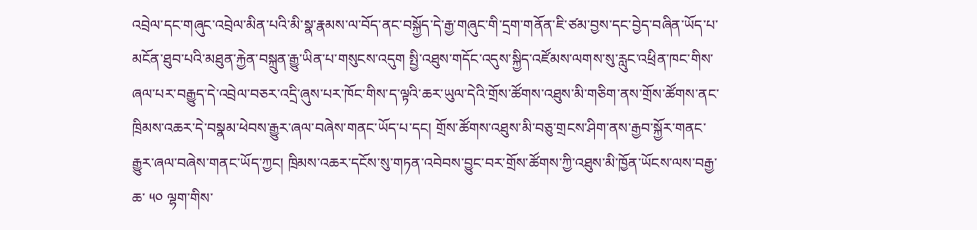འབྲེལ་དང་གཞུང་འབྲེལ་མིན་པའི་མི་སྣ་རྣམས་ལ་བོད་ནང་བསྐྱོད་དེ་རྒྱ་གཞུང་གི་དྲག་གནོན་ཇི་ཙམ་བྱས་དང་བྱེད་བཞིན་ཡོད་པ་མངོན་ཐུབ་པའི་མཐུན་རྐྱེན་བསྐྲུན་རྒྱུ་ཡིན་པ་གསུངས་འདུག སྤྱི་འཐུས་གདོང་འདུས་སྐྱིད་འཛོམས་ལགས་སུ་རླུང་འཕྲིན་ཁང་གིས་ཞལ་པར་བརྒྱུད་དེ་འབྲེལ་བཅར་འདྲི་ཞུས་པར་ཁོང་གིས་ད་ལྟའི་ཆར་ཡུལ་དེའི་གྲོས་ཚོགས་འཐུས་མི་གཅིག་ནས་གྲོས་ཚོགས་ནང་ཁྲིམས་འཆར་དེ་བསྣམ་ཕེབས་རྒྱུར་ཞལ་བཞེས་གནང་ཡོད་པ་དང། གྲོས་ཚོགས་འཐུས་མི་བཅུ་གྲངས་ཤིག་ནས་རྒྱབ་སྐྱོར་གནང་རྒྱུར་ཞལ་བཞེས་གནང་ཡོད་ཀྱང། ཁྲིམས་འཆར་དངོས་སུ་གཏན་འབེབས་བྱུང་བར་གྲོས་ཚོགས་ཀྱི་འཐུས་མི་ཁྱོན་ཡོངས་ལས་བརྒྱ་ཆ་ ༥༠ ལྷག་གིས་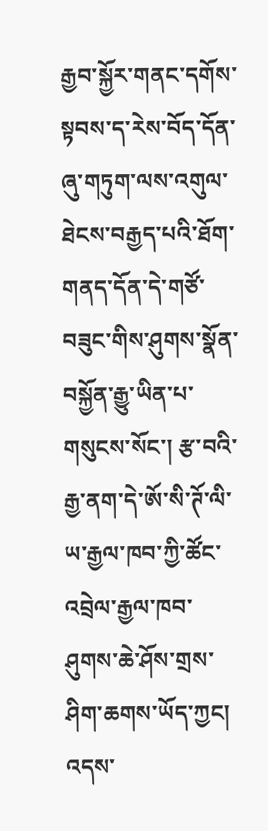རྒྱབ་སྐྱོར་གནང་དགོས་སྟབས་ད་རེས་བོད་དོན་ཞུ་གཏུག་ལས་འགུལ་ཐེངས་བརྒྱད་པའི་ཐོག་གནད་དོན་དེ་གཙོ་བཟུང་གིས་ཤུགས་སྣོན་བསྐྱོན་རྒྱུ་ཡིན་པ་གསུངས་སོང་། རྩ་བའི་རྒྱ་ནག་དེ་ཨོ་སི་ཊོ་ལི་ཡ་རྒྱལ་ཁབ་ཀྱི་ཚོང་འབྲེལ་རྒྱལ་ཁབ་ཤུགས་ཆེ་ཤོས་གྲས་ཤིག་ཆགས་ཡོད་ཀྱང། འདས་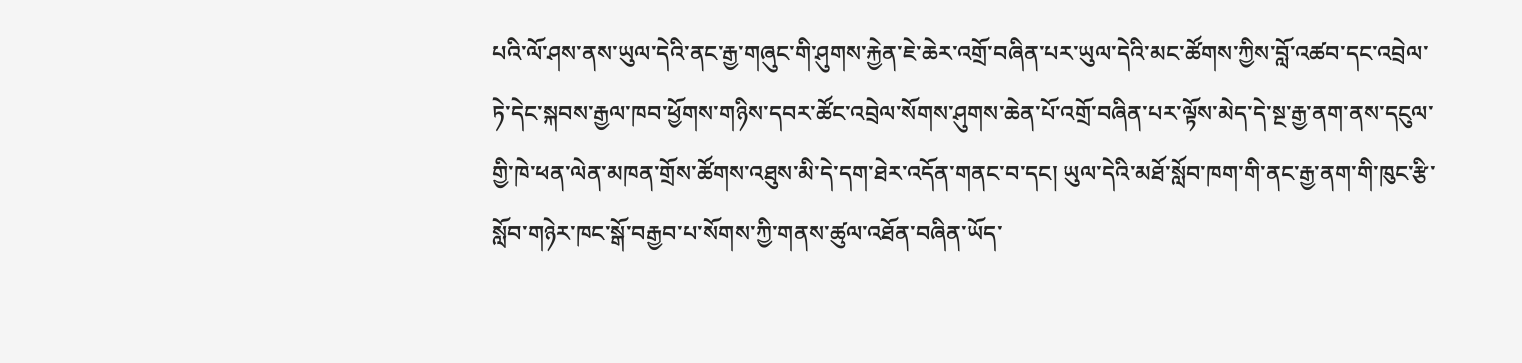པའི་ལོ་ཤས་ནས་ཡུལ་དེའི་ནང་རྒྱ་གཞུང་གི་ཤུགས་རྐྱེན་ཇེ་ཆེར་འགྲོ་བཞིན་པར་ཡུལ་དེའི་མང་ཚོགས་ཀྱིས་བློ་འཚབ་དང་འབྲེལ་ཏེ་དེང་སྐབས་རྒྱལ་ཁབ་ཕྱོགས་གཉིས་དབར་ཚོང་འབྲེལ་སོགས་ཤུགས་ཆེན་པོ་འགྲོ་བཞིན་པར་ལྟོས་མེད་དེ་སྔ་རྒྱ་ནག་ནས་དངུལ་གྱི་ཁེ་ཕན་ལེན་མཁན་གྲོས་ཚོགས་འཐུས་མི་དེ་དག་ཐེར་འདོན་གནང་བ་དང། ཡུལ་དེའི་མཐོ་སློབ་ཁག་གི་ནང་རྒྱ་ནག་གི་ཁུང་རྩི་སློབ་གཉེར་ཁང་སྒོ་བརྒྱབ་པ་སོགས་ཀྱི་གནས་ཚུལ་འཐོན་བཞིན་ཡོད་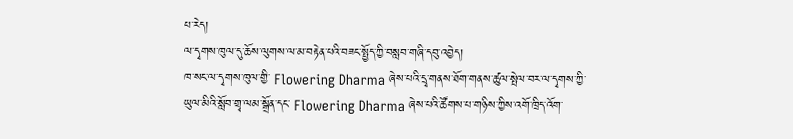པ་རེད།
ལ་དྭགས་ཁུལ་དུ་ཆོས་ལུགས་ལ་མ་བརྟེན་པའི་བཟང་སྤྱོད་ཀྱི་བསླབ་གཞི་དབུ་འབྱེད།
ཁ་སང་ལ་དྭགས་ཁུལ་གྱི་ Flowering Dharma ཞེས་པའི་དྲྭ་གནས་ཐོག་གནས་ཚུལ་སྤེལ་བར་ལ་དྭགས་ཀྱི་ཡུལ་མིའི་སློབ་གྲྭ་ལམ་སྒྲོན་དང་ Flowering Dharma ཞེས་པའི་ཚོགས་པ་གཉིས་ཀྱིས་འགོ་ཁྲིད་འོག་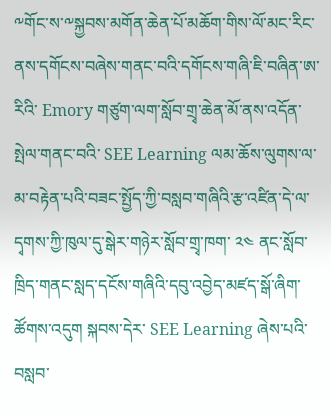༸གོང་ས་༸སྐྱབས་མགོན་ཆེན་པོ་མཆོག་གིས་ལོ་མང་རིང་ནས་དགོངས་བཞེས་གནང་བའི་དགོངས་གཞི་ཇི་བཞིན་ཨ་རིའི་ Emory གཙུག་ལག་སློབ་གྲྭ་ཆེན་མོ་ནས་འདོན་སྤེལ་གནང་བའི་ SEE Learning ལམ་ཆོས་ལུགས་ལ་མ་བརྟེན་པའི་བཟང་སྤྱོད་ཀྱི་བསླབ་གཞིའི་རྩ་འཛིན་དེ་ལ་དྭགས་ཀྱི་ཁུལ་དུ་སྒེར་གཉེར་སློབ་གྲྭ་ཁག་ ༢༤ ནང་སློབ་ཁྲིད་གནང་སླད་དངོས་གཞིའི་དབུ་འབྱེད་མཛད་སྒོ་ཞིག་ཚོགས་འདུག སྐབས་དེར་ SEE Learning ཞེས་པའི་བསླབ་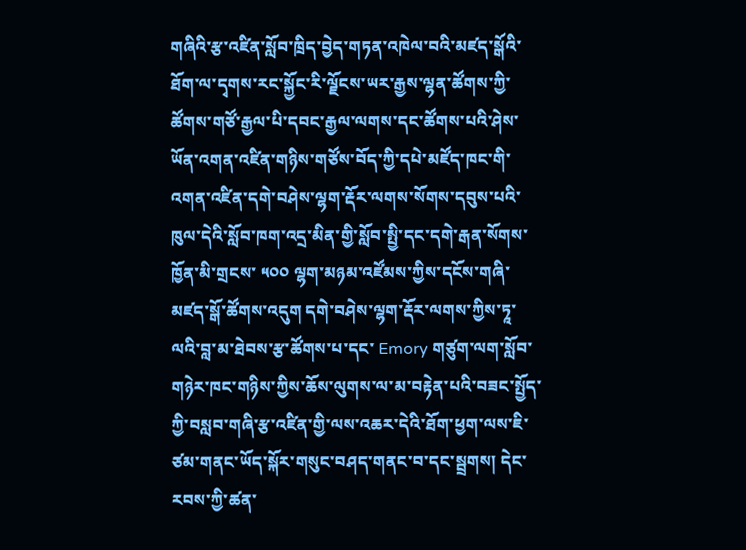གཞིའི་རྩ་འཛིན་སློབ་ཁྲིད་བྱེད་གཏན་འཁེལ་བའི་མཛད་སྒོའི་ཐོག་ལ་དྭགས་རང་སྐྱོང་རི་ལྗོངས་ཡར་རྒྱས་ལྷན་ཚོགས་ཀྱི་ཚོགས་གཙོ་རྒྱལ་པི་དབང་རྒྱལ་ལགས་དང་ཚོགས་པའི་ཤེས་ཡོན་འགན་འཛིན་གཉིས་གཙོས་བོད་ཀྱི་དཔེ་མཛོད་ཁང་གི་འགན་འཛིན་དགེ་བཤེས་ལྷག་རྡོར་ལགས་སོགས་དབུས་པའི་ཁུལ་དེའི་སློབ་ཁག་འདྲ་མིན་གྱི་སློབ་སྤྱི་དང་དགེ་རྒན་སོགས་ཁྱོན་མི་གྲངས་ ༥༠༠ ལྷག་མཉམ་འཛོམས་ཀྱིས་དངོས་གཞི་མཛད་སྒོ་ཚོགས་འདུག དགེ་བཤེས་ལྷག་རྡོར་ལགས་ཀྱིས་ཏཱ་ལའི་བླ་མ་ཐེབས་རྩ་ཚོགས་པ་དང་ Emory གཙུག་ལག་སློབ་གཉེར་ཁང་གཉིས་ཀྱིས་ཆོས་ལུགས་ལ་མ་བརྟེན་པའི་བཟང་སྤྱོད་ཀྱི་བསླབ་གཞི་རྩ་འཛིན་གྱི་ལས་འཆར་དེའི་ཐོག་ཕྱག་ལས་ཇི་ཙམ་གནང་ཡོད་སྐོར་གསུང་བཤད་གནང་བ་དང་སྦྲགས། དེང་རབས་ཀྱི་ཚན་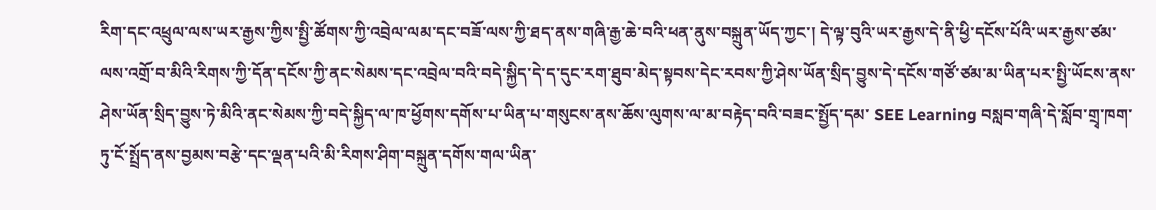རིག་དང་འཕྲུལ་ལས་ཡར་རྒྱས་ཀྱིས་སྤྱི་ཚོགས་ཀྱི་འབྲེལ་ལམ་དང་བཟོ་ལས་ཀྱི་ཐད་ནས་གཞི་རྒྱ་ཆེ་བའི་ཕན་ནུས་བསྐྲུན་ཡོད་ཀྱང་། དེ་ལྟ་བུའི་ཡར་རྒྱས་དེ་ནི་ཕྱི་དངོས་པོའི་ཡར་རྒྱས་ཙམ་ལས་འགྲོ་བ་མིའི་རིགས་ཀྱི་དོན་དངོས་ཀྱི་ནང་སེམས་དང་འབྲེལ་བའི་བདེ་སྐྱིད་དེ་ད་དུང་རག་ཐུབ་མེད་སྟབས་དེང་རབས་ཀྱི་ཤེས་ཡོན་སྲིད་བྱུས་དེ་དངོས་གཙོ་ཙམ་མ་ཡིན་པར་སྤྱི་ཡོངས་ནས་ཤེས་ཡོན་སྲིད་བྱུས་ཏེ་མིའི་ནང་སེམས་ཀྱི་བདེ་སྐྱིད་ལ་ཁ་ཕྱོགས་དགོས་པ་ཡིན་པ་གསུངས་ནས་ཆོས་ལུགས་ལ་མ་བརྟེད་བའི་བཟང་སྤྱོད་དམ་ SEE Learning བསླབ་གཞི་དེ་སློབ་གྲྭ་ཁག་ཏུ་ངོ་སྤྲོད་ནས་བྱམས་བརྩེ་དང་ལྡན་པའི་མི་རིགས་ཤིག་བསྐྲུན་དགོས་གལ་ཡིན་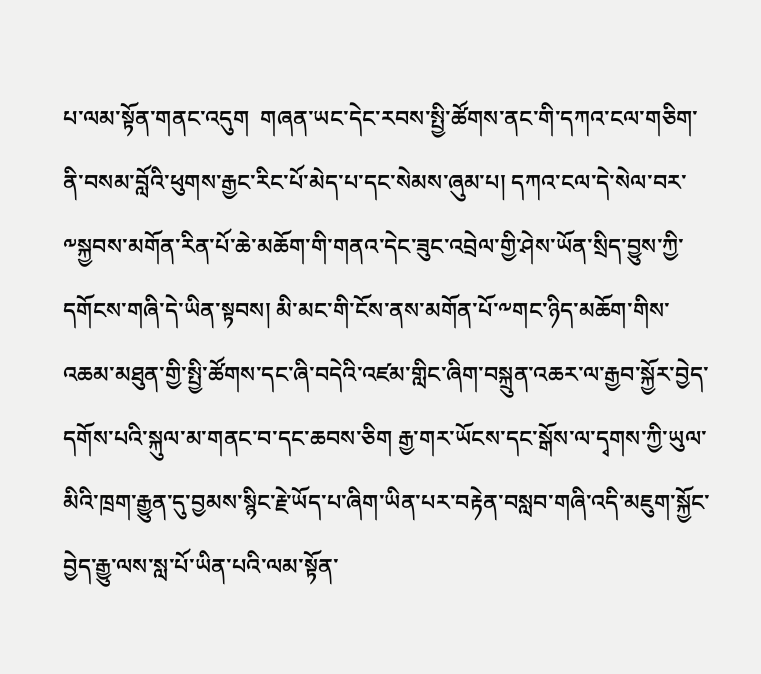པ་ལམ་སྟོན་གནང་འདུག  གཞན་ཡང་དེང་རབས་སྤྱི་ཚོགས་ནང་གི་དཀའ་ངལ་གཅིག་ནི་བསམ་བློའི་ཕུགས་རྒྱང་རིང་པོ་མེད་པ་དང་སེམས་ཞུམ་པ། དཀའ་ངལ་དེ་སེལ་བར་༸སྐྱབས་མགོན་རིན་པོ་ཆེ་མཆོག་གི་གནའ་དེང་ཟུང་འབྲེལ་གྱི་ཤེས་ཡོན་སྲིད་བྱུས་ཀྱི་དགོངས་གཞི་དེ་ཡིན་སྟབས། མི་མང་གི་ངོས་ནས་མགོན་པོ་༸གང་ཉིད་མཆོག་གིས་འཆམ་མཐུན་གྱི་སྤྱི་ཚོགས་དང་ཞི་བདེའི་འཛམ་གླིང་ཞིག་བསྐྲུན་འཆར་ལ་རྒྱབ་སྐྱོར་བྱེད་དགོས་པའི་སྐུལ་མ་གནང་བ་དང་ཆབས་ཅིག རྒྱ་གར་ཡོངས་དང་སྒོས་ལ་དྭགས་ཀྱི་ཡུལ་མིའི་ཁྲག་རྒྱུན་དུ་བྱམས་སྙིང་རྗེ་ཡོད་པ་ཞིག་ཡིན་པར་བརྟེན་བསླབ་གཞི་འདི་མཇུག་སྐྱོང་བྱེད་རྒྱུ་ལས་སླ་པོ་ཡིན་པའི་ལམ་སྟོན་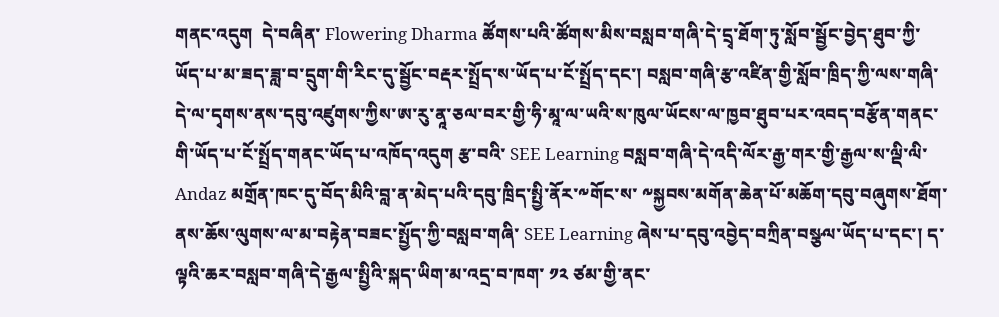གནང་འདུག  དེ་བཞིན་ Flowering Dharma ཚོགས་པའི་ཚོགས་མིས་བསླབ་གཞི་དེ་དྲྭ་ཐོག་ཏུ་སློབ་སྦྱོང་བྱེད་ཐུབ་ཀྱི་ཡོད་པ་མ་ཟད་ཟླ་བ་དྲུག་གི་རིང་དུ་སྦྱོང་བརྡར་སྤྲོད་ས་ཡོད་པ་ངོ་སྤྲོད་དང་། བསླབ་གཞི་རྩ་འཛིན་གྱི་སློབ་ཁྲིད་ཀྱི་ལས་གཞི་དེ་ལ་དྭགས་ནས་དབུ་འཛུགས་ཀྱིས་ཨ་རུ་ནཱ་ཅལ་བར་གྱི་ཧི་མཱ་ལ་ཡའི་ས་ཁུལ་ཡོངས་ལ་ཁྱབ་ཐུབ་པར་འབད་བརྩོན་གནང་གི་ཡོད་པ་ངོ་སྤྲོད་གནང་ཡོད་པ་འཁོད་འདུག རྩ་བའི་ SEE Learning བསླབ་གཞི་དེ་འདི་ལོར་རྒྱ་གར་གྱི་རྒྱལ་ས་ལྡི་ལི་ Andaz མགྲོན་ཁང་དུ་བོད་མིའི་བླ་ན་མེད་པའི་དབུ་ཁྲིད་སྤྱི་ནོར་༸གོང་ས་ ༸སྐྱབས་མགོན་ཆེན་པོ་མཆོག་དབུ་བཞུགས་ཐོག་ནས་ཆོས་ལུགས་ལ་མ་བརྟེན་བཟང་སྤྱོད་ཀྱི་བསླབ་གཞི་ SEE Learning ཞེས་པ་དབུ་འབྱེད་བཀྲིན་བསྩལ་ཡོད་པ་དང་། ད་ལྟའི་ཆར་བསླབ་གཞི་དེ་རྒྱལ་སྤྱིའི་སྐད་ཡིག་མ་འདྲ་བ་ཁག་ ༡༢ ཙམ་གྱི་ནང་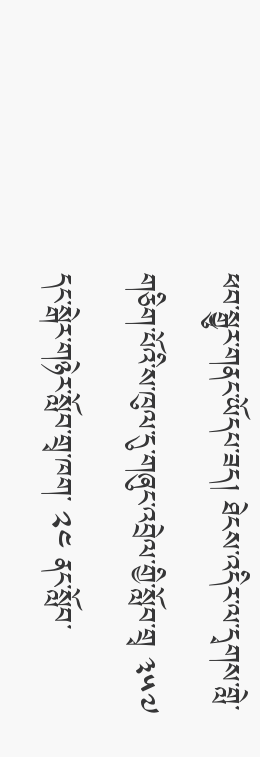ཕབ་སྒྱུར་གནང་ཡོདཔ་ཟད། ཐེངས་འདིར་ལ་དྭགས་གླེ་གཅིག་པོའི་ས་ཁུལ་དུ་གཞུང་འབྲེལ་གྱི་སློབ་གྲྭ ༣༥༧ དང་སྒེར་གཉེར་སློབ་གྲྭ་ཁག་ ༢༤ ནང་སློབ་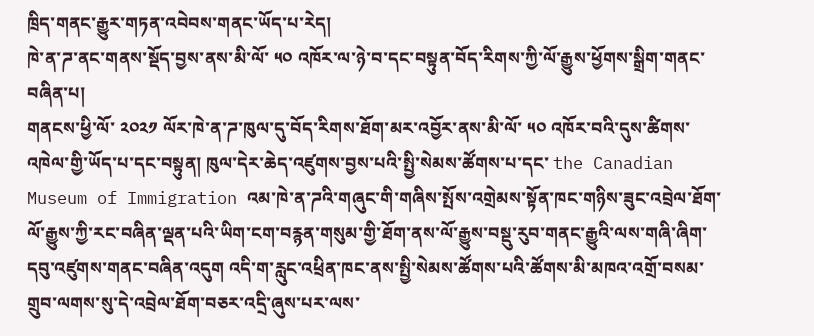ཁྲིད་གནང་རྒྱུར་གཏན་འབེབས་གནང་ཡོད་པ་རེད།
ཁེ་ན་ཌ་ནང་གནས་སྡོད་བྱས་ནས་མི་ལོ་ ༥༠ འཁོར་ལ་ཉེ་བ་དང་བསྟུན་བོད་རིགས་ཀྱི་ལོ་རྒྱུས་ཕྱོགས་སྒྲིག་གནང་བཞིན་པ།
གནངས་ཕྱི་ལོ་ ༢༠༢༡ ལོར་ཁེ་ན་ཌ་ཁུལ་དུ་བོད་རིགས་ཐོག་མར་འབྱོར་ནས་མི་ལོ་ ༥༠ འཁོར་བའི་དུས་ཚིགས་འཁེལ་གྱི་ཡོད་པ་དང་བསྟུན། ཁུལ་དེར་ཆེད་འཛུགས་བྱས་པའི་སྤྱི་སེམས་ཚོགས་པ་དང་ the Canadian Museum of Immigration འམ་ཁེ་ན་ཌའི་གཞུང་གི་གཞིས་སྤོས་འགྲེམས་སྟོན་ཁང་གཉིས་ཟུང་འབྲེལ་ཐོག་ལོ་རྒྱུས་ཀྱི་རང་བཞིན་ལྡན་པའི་ཡིག་ངག་བརྙན་གསུམ་གྱི་ཐོག་ནས་ལོ་རྒྱུས་བསྡུ་རུབ་གནང་རྒྱུའི་ལས་གཞི་ཞིག་དབུ་འཛུགས་གནང་བཞིན་འདུག འདི་ག་རླུང་འཕྲིན་ཁང་ནས་སྤྱི་སེམས་ཚོགས་པའི་ཚོགས་མི་མཁའ་འགྲོ་བསམ་གྲུབ་ལགས་སུ་དེ་འབྲེལ་ཐོག་བཅར་འདྲི་ཞུས་པར་ལས་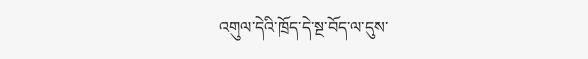འགུལ་དེའི་ཁྲོད་དེ་སྔ་བོད་ལ་དུས་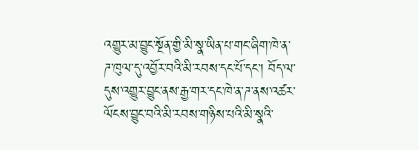འགྱུར་མ་བྱུང་སྔོན་གྱི་མི་སྣ་ཡིན་པ་གང་ཞིག་ཁེ་ན་ཌ་ཁུལ་དུ་འབྱོར་བའི་མི་རབས་དང་པོ་དང་། བོད་ལ་དུས་འགྱུར་བྱུང་ནས་རྒྱ་གར་དང་ཁེ་ན་ཌ་ནས་འཚར་ལོངས་བྱུང་བའི་མི་རབས་གཉིས་པའི་མི་སྣའི་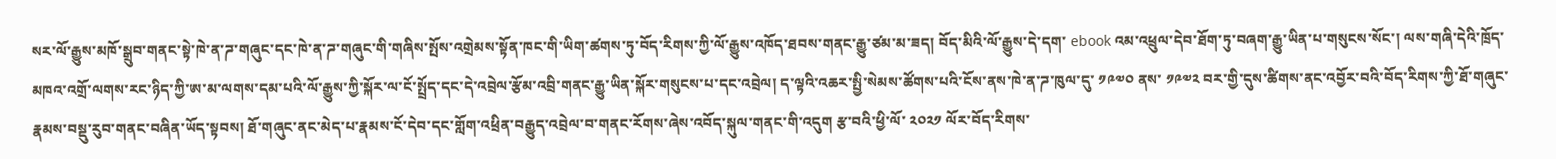སར་ལོ་རྒྱུས་མཁོ་སྒྲུབ་གནང་སྟེ་ཁེ་ན་ཌ་གཞུང་དང་ཁེ་ན་ཌ་གཞུང་གི་གཞིས་སྤོས་འགྲེམས་སྟོན་ཁང་གི་ཡིག་ཚགས་ཏུ་བོད་རིགས་ཀྱི་ལོ་རྒྱུས་འཁོད་ཐབས་གནང་རྒྱུ་ཙམ་མ་ཟད། བོད་མིའི་ལོ་རྒྱུས་དེ་དག་ ebook འམ་འཕྲུལ་དེབ་ཐོག་ཏུ་བཞག་རྒྱུ་ཡིན་པ་གསུངས་སོང་། ལས་གཞི་དེའི་ཁྲོད་མཁའ་འགྲོ་ལགས་རང་ཉིད་ཀྱི་ཨ་མ་ལགས་དམ་པའི་ལོ་རྒྱུས་ཀྱི་སྐོར་ལ་ངོ་སྤྲོད་དང་དེ་འབྲེལ་རྩོམ་འབྲི་གནང་རྒྱུ་ཡིན་སྐོར་གསུངས་པ་དང་འབྲེལ། ད་ལྟའི་འཆར་སྤྱི་སེམས་ཚོགས་པའི་ངོས་ནས་ཁེ་ན་ཌ་ཁུལ་དུ་ ༡༩༧༠ ནས་ ༡༩༧༢ བར་གྱི་དུས་ཚིགས་ནང་འབྱོར་བའི་བོད་རིགས་ཀྱི་ཐོ་གཞུང་རྣམས་བསྡུ་རུབ་གནང་བཞིན་ཡོད་སྟབས། ཐོ་གཞུང་ནང་མེད་པ་རྣམས་ངོ་དེབ་དང་གློག་འཕྲིན་བརྒྱུད་འབྲེལ་བ་གནང་རོགས་ཞེས་འབོད་སྐུལ་གནང་གི་འདུག རྩ་བའི་ཕྱི་ལོ་ ༢༠༢༡ ལོར་བོད་རིགས་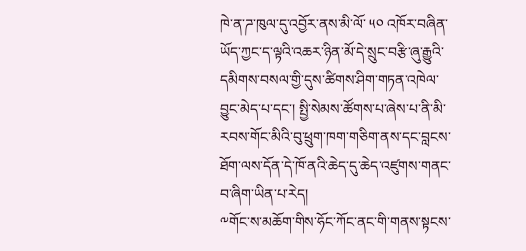ཁེ་ན་ཌ་ཁུལ་དུ་འབྱོར་ནས་མི་ལོ་ ༥༠ འཁོར་བཞིན་ཡོད་ཀྱང་ད་ལྟའི་འཆར་ཉིན་མོ་དེ་སྲུང་བརྩི་ཞུ་རྒྱུའི་དམིགས་བསལ་གྱི་དུས་ཚིགས་ཤིག་གཏན་འཁེལ་བྱུང་མེད་པ་དང་། སྤྱི་སེམས་ཚོགས་པ་ཞེས་པ་ནི་མི་རབས་གོང་མིའི་བུ་ཕྲུག་ཁག་གཅིག་ནས་དང་བླངས་ཐོག་ལས་དོན་དེ་ཁོ་ནའི་ཆེད་དུ་ཆེད་འཛུགས་གནང་བ་ཞིག་ཡིན་པ་རེད།
༸གོང་ས་མཆོག་གིས་ཧོང་ཀོང་ནང་གི་གནས་སྟངས་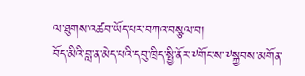ལ་ཐུགས་འཚབ་ཡོད་པར་བཀའ་བསྩལ་བ།
བོད་མིའི་བླ་ན་མེད་པའི་དབུ་ཁྲིད་སྤྱི་ནོར་༸གོང་ས་༸སྐྱབས་མགོན་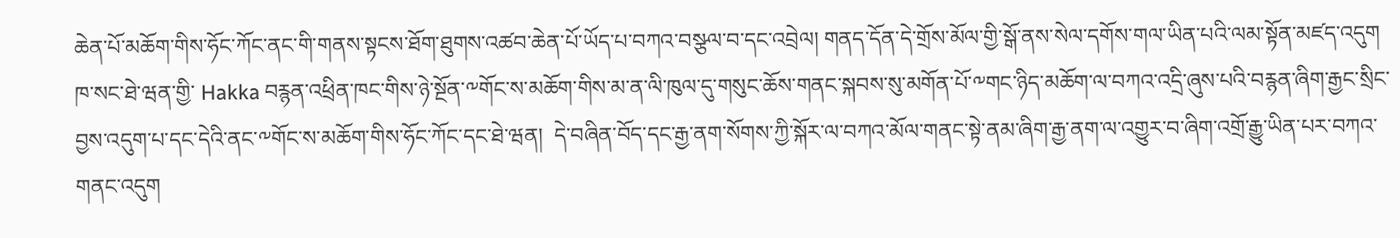ཆེན་པོ་མཆོག་གིས་ཧོང་ཀོང་ནང་གི་གནས་སྟངས་ཐོག་ཐུགས་འཚབ་ཆེན་པོ་ཡོད་པ་བཀའ་བསྩལ་བ་དང་འབྲེལ། གནད་དོན་དེ་གྲོས་མོལ་གྱི་སྒོ་ནས་སེལ་དགོས་གལ་ཡིན་པའི་ལམ་སྟོན་མཛད་འདུག ཁ་སང་ཐེ་ཝན་གྱི་ Hakka བརྙན་འཕྲིན་ཁང་གིས་ཉེ་སྔོན་༸གོང་ས་མཆོག་གིས་མ་ན་ལི་ཁུལ་དུ་གསུང་ཆོས་གནང་སྐབས་སུ་མགོན་པོ་༸གང་ཉིད་མཆོག་ལ་བཀའ་འདྲི་ཞུས་པའི་བརྙན་ཞིག་རྒྱང་སྲིང་བྱས་འདུག་པ་དང་དེའི་ནང་༸གོང་ས་མཆོག་གིས་ཧོང་ཀོང་དང་ཐེ་ཝན།  དེ་བཞིན་བོད་དང་རྒྱ་ནག་སོགས་ཀྱི་སྐོར་ལ་བཀའ་མོལ་གནང་སྟེ་ནམ་ཞིག་རྒྱ་ནག་ལ་འགྱུར་བ་ཞིག་འགྲོ་རྒྱུ་ཡིན་པར་བཀའ་གནང་འདུག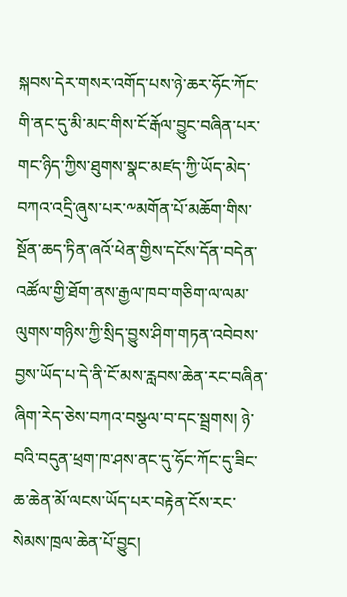སྐབས་དེར་གསར་འགོད་པས་ཉེ་ཆར་ཧོང་ཀོང་གི་ནང་དུ་མི་མང་གིས་ངོ་རྒོལ་བྱུང་བཞིན་པར་གང་ཉིད་ཀྱིས་ཐུགས་སྣང་མཛད་ཀྱི་ཡོད་མེད་བཀའ་འདྲི་ཞུས་པར་༸མགོན་པོ་མཆོག་གིས་སྔོན་ཆད་ཏིན་ཞའོ་ཕེན་གྱིས་དངོས་དོན་བདེན་འཚོལ་གྱི་ཐོག་ནས་རྒྱལ་ཁབ་གཅིག་ལ་ལམ་ལུགས་གཉིས་ཀྱི་སྲིད་བྱུས་ཤིག་གཏན་འབེབས་བྱས་ཡོད་པ་དེ་ནི་ངོ་མས་རླབས་ཆེན་རང་བཞིན་ཞིག་རེད་ཅེས་བཀའ་བསྩལ་བ་དང་སྦྲགས། ཉེ་བའི་བདུན་ཕྲག་ཁ་ཤས་ནང་དུ་ཧོང་ཀོང་དུ་ཟིང་ཆ་ཆེན་མོ་ལངས་ཡོད་པར་བརྟེན་ངོས་རང་སེམས་ཁྲལ་ཆེན་པོ་བྱུང།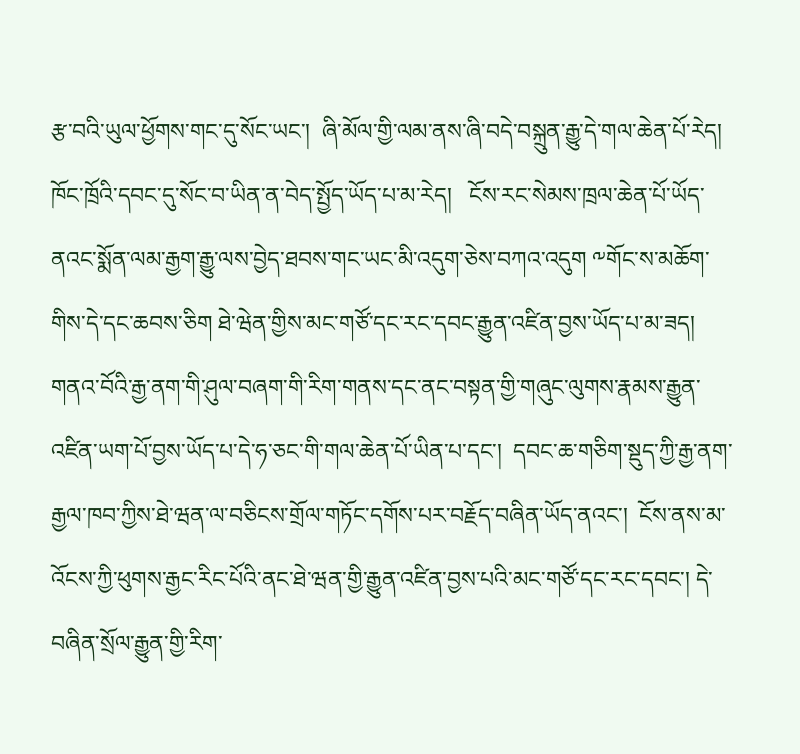རྩ་བའི་ཡུལ་ཕྱོགས་གང་དུ་སོང་ཡང་།  ཞི་མོལ་གྱི་ལམ་ནས་ཞི་བདེ་བསྐྲུན་རྒྱུ་དེ་གལ་ཆེན་པོ་རེད།  ཁོང་ཁྲོའི་དབང་དུ་སོང་བ་ཡིན་ན་བེད་སྤྱོད་ཡོད་པ་མ་རེད།   ངོས་རང་སེམས་ཁྲལ་ཆེན་པོ་ཡོད་ནའང་སྨོན་ལམ་རྒྱག་རྒྱུ་ལས་བྱེད་ཐབས་གང་ཡང་མི་འདུག་ཅེས་བཀའ་འདུག ༸གོང་ས་མཆོག་གིས་དེ་དང་ཆབས་ཅིག ཐེ་ཝེན་གྱིས་མང་གཙོ་དང་རང་དབང་རྒྱུན་འཛིན་བྱས་ཡོད་པ་མ་ཟད། གནའ་བོའི་རྒྱ་ནག་གི་ཤུལ་བཞག་གི་རིག་གནས་དང་ནང་བསྟན་གྱི་གཞུང་ལུགས་རྣམས་རྒྱུན་འཛིན་ཡག་པོ་བྱས་ཡོད་པ་དེ་ཧ་ཅང་གི་གལ་ཆེན་པོ་ཡིན་པ་དང་།  དབང་ཆ་གཅིག་སྡུད་ཀྱི་རྒྱ་ནག་རྒྱལ་ཁབ་ཀྱིས་ཐེ་ཝན་ལ་བཅིངས་གྲོལ་གཏོང་དགོས་པར་བརྗོད་བཞིན་ཡོད་ནའང་།  ངོས་ནས་མ་འོངས་ཀྱི་ཕུགས་རྒྱང་རིང་པོའི་ནང་ཐེ་ཝན་གྱི་རྒྱུན་འཛིན་བྱས་པའི་མང་གཙོ་དང་རང་དབང་། དེ་བཞིན་སྲོལ་རྒྱུན་གྱི་རིག་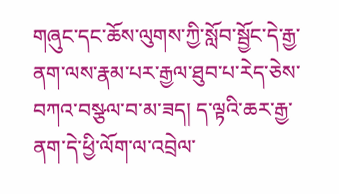གཞུང་དང་ཆོས་ལུགས་ཀྱི་སློབ་སྦྱོང་དེ་རྒྱ་ནག་ལས་རྣམ་པར་རྒྱལ་ཐུབ་པ་རེད་ཅེས་བཀའ་བསྩལ་བ་མ་ཟད། ད་ལྟའི་ཆར་རྒྱ་ནག་དེ་ཕྱི་ལོག་ལ་འབྲེལ་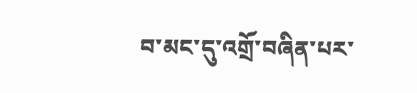བ་མང་དུ་འགྲོ་བཞིན་པར་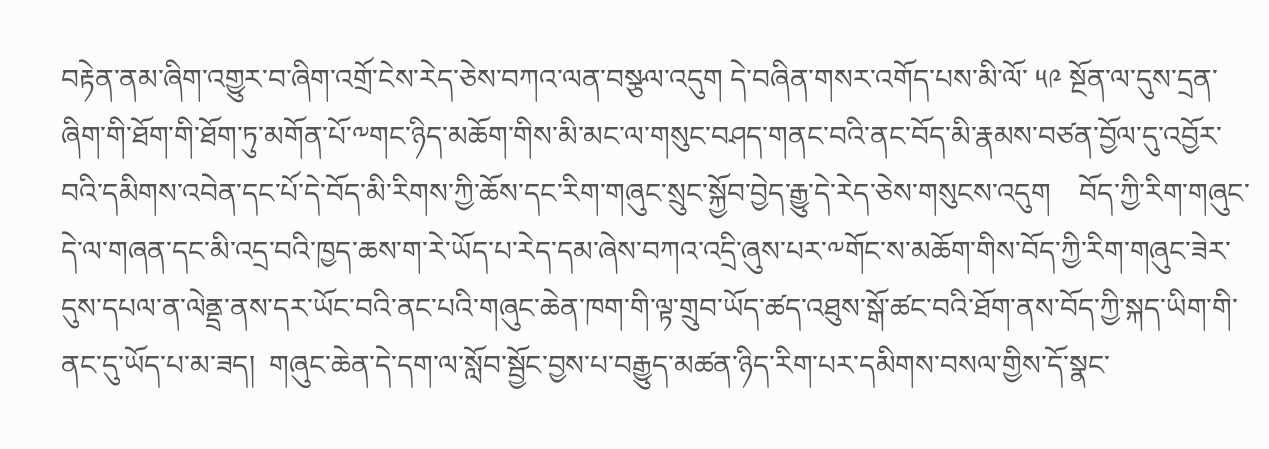བརྟེན་ནམ་ཞིག་འགྱུར་བ་ཞིག་འགྲོ་ངེས་རེད་ཅེས་བཀའ་ལན་བསྩལ་འདུག དེ་བཞིན་གསར་འགོད་པས་མི་ལོ་ ༥༩ སྔོན་ལ་དུས་དྲན་ཞིག་གི་ཐོག་གི་ཐོག་ཏུ་མགོན་པོ་༸གང་ཉིད་མཆོག་གིས་མི་མང་ལ་གསུང་བཤད་གནང་བའི་ནང་བོད་མི་རྣམས་བཙན་བྱོལ་དུ་འབྱོར་བའི་དམིགས་འབེན་དང་པོ་དེ་བོད་མི་རིགས་ཀྱི་ཆོས་དང་རིག་གཞུང་སྲུང་སྐྱོབ་བྱེད་རྒྱུ་དེ་རེད་ཅེས་གསུངས་འདུག    བོད་ཀྱི་རིག་གཞུང་དེ་ལ་གཞན་དང་མི་འདྲ་བའི་ཁྱད་ཆས་ག་རེ་ཡོད་པ་རེད་དམ་ཞེས་བཀའ་འདྲི་ཞུས་པར་༸གོང་ས་མཆོག་གིས་བོད་ཀྱི་རིག་གཞུང་ཟེར་དུས་དཔལ་ན་ལེནྡྲ་ནས་དར་ཡོང་བའི་ནང་པའི་གཞུང་ཆེན་ཁག་གི་ལྟ་གྲུབ་ཡོད་ཚད་འཐུས་སྒོ་ཚང་བའི་ཐོག་ནས་བོད་ཀྱི་སྐད་ཡིག་གི་ནང་དུ་ཡོད་པ་མ་ཟད།  གཞུང་ཆེན་དེ་དག་ལ་སློབ་སྦྱོང་བྱས་པ་བརྒྱུད་མཚན་ཉིད་རིག་པར་དམིགས་བསལ་གྱིས་དོ་སྣང་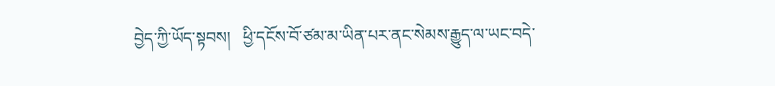བྱེད་ཀྱི་ཡོད་སྟབས།   ཕྱི་དངོས་བོ་ཙམ་མ་ཡིན་པར་ནང་སེམས་རྒྱུད་ལ་ཡང་བདེ་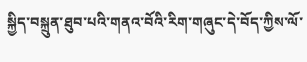སྐྱིད་བསྐྲུན་ཐུབ་པའི་གནའ་བོའི་རིག་གཞུང་དེ་བོད་ཀྱིས་ལོ་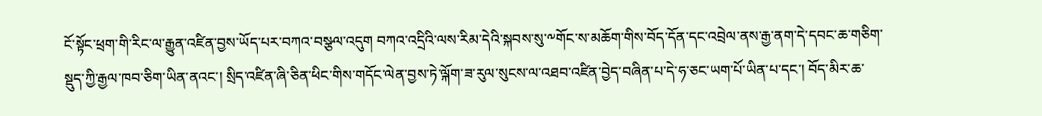ངོ་སྟོང་ཕྲག་གི་རིང་ལ་རྒྱུན་འཛིན་བྱས་ཡོད་པར་བཀའ་བསྩལ་འདུག བཀའ་འདྲིའི་ལས་རིམ་དེའི་སྐབས་སུ་༸གོང་ས་མཆོག་གིས་བོད་དོན་དང་འབྲེལ་ནས་རྒྱ་ནག་དེ་དབང་ཆ་གཅིག་སྡུད་ཀྱི་རྒྱལ་ཁབ་ཅིག་ཡིན་ནའང་། སྲིད་འཛིན་ཞི་ཅིན་ཕིང་གིས་གདོང་ལེན་བྱས་ཏེ་ལྐོག་ཟ་རུལ་སུངས་ལ་འཐབ་འཛིན་བྱེད་བཞིན་པ་དེ་ཧ་ཅང་ཡག་པོ་ཡིན་པ་དང་། བོད་མིར་ཆ་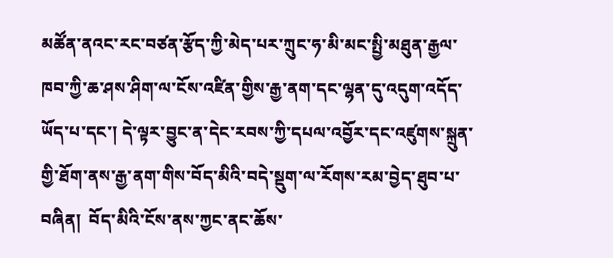མཚོན་ནའང་རང་བཙན་རྩོད་ཀྱི་མེད་པར་ཀྲུང་ཧ་མི་མང་སྤྱི་མཐུན་རྒྱལ་ཁབ་ཀྱི་ཆ་ཤས་ཤིག་ལ་ངོས་འཛིན་གྱིས་རྒྱ་ནག་དང་ལྷན་དུ་འདུག་འདོད་ཡོད་པ་དང་། དེ་ལྟར་བྱུང་ན་དེང་རབས་ཀྱི་དཔལ་འབྱོར་དང་འཛུགས་སྐྲུན་གྱི་ཐོག་ནས་རྒྱ་ནག་གིས་བོད་མིའི་བདེ་སྡུག་ལ་རོགས་རམ་བྱེད་ཐུབ་པ་བཞིན།  བོད་མིའི་ངོས་ནས་ཀྱང་ནང་ཆོས་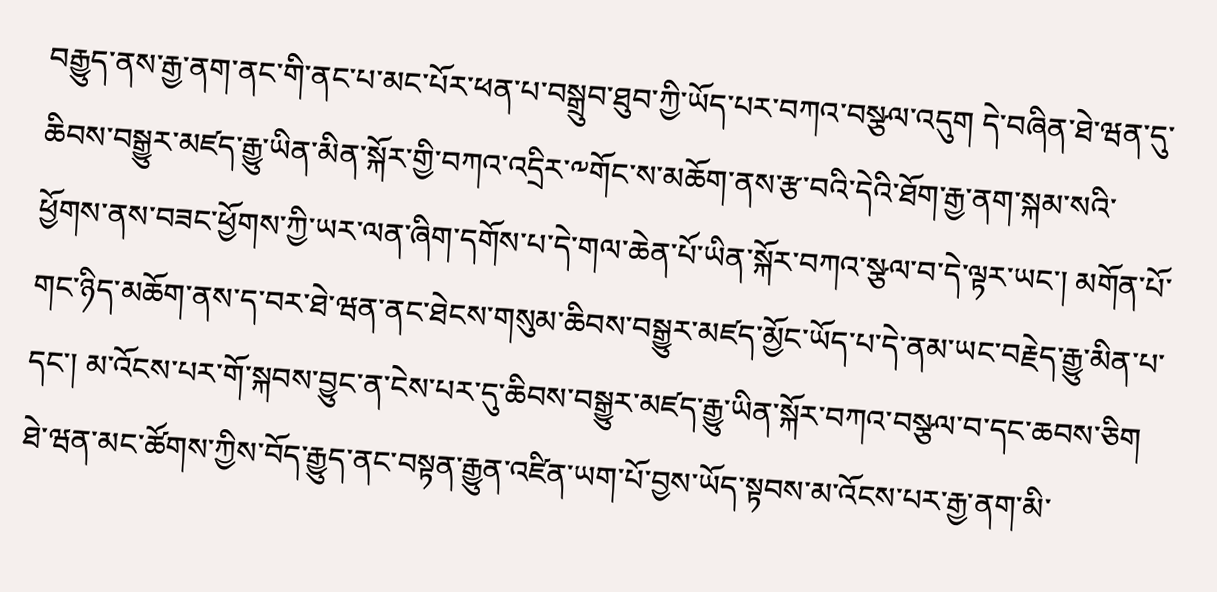བརྒྱུད་ནས་རྒྱ་ནག་ནང་གི་ནང་པ་མང་པོར་ཕན་པ་བསྒྲུབ་ཐུབ་ཀྱི་ཡོད་པར་བཀའ་བསྩལ་འདུག དེ་བཞིན་ཐེ་ཝན་དུ་ཆིབས་བསྒྱུར་མཛད་རྒྱུ་ཡིན་མིན་སྐོར་གྱི་བཀའ་འདྲིར་༸གོང་ས་མཆོག་ནས་རྩ་བའི་དེའི་ཐོག་རྒྱ་ནག་སྐམ་སའི་ཕྱོགས་ནས་བཟང་ཕྱོགས་ཀྱི་ཡར་ལན་ཞིག་དགོས་པ་དེ་གལ་ཆེན་པོ་ཡིན་སྐོར་བཀའ་སྩལ་བ་དེ་ལྟར་ཡང་། མགོན་པོ་གང་ཉིད་མཆོག་ནས་ད་བར་ཐེ་ཝན་ནང་ཐེངས་གསུམ་ཆིབས་བསྒྱུར་མཛད་མྱོང་ཡོད་པ་དེ་ནམ་ཡང་བརྗེད་རྒྱུ་མིན་པ་དང་། མ་འོངས་པར་གོ་སྐབས་བྱུང་ན་ངེས་པར་དུ་ཆིབས་བསྒྱུར་མཛད་རྒྱུ་ཡིན་སྐོར་བཀའ་བསྩལ་བ་དང་ཆབས་ཅིག ཐེ་ཝན་མང་ཚོགས་ཀྱིས་བོད་རྒྱུད་ནང་བསྟན་རྒྱུན་འཛིན་ཡག་པོ་བྱས་ཡོད་སྟབས་མ་འོངས་པར་རྒྱ་ནག་མི་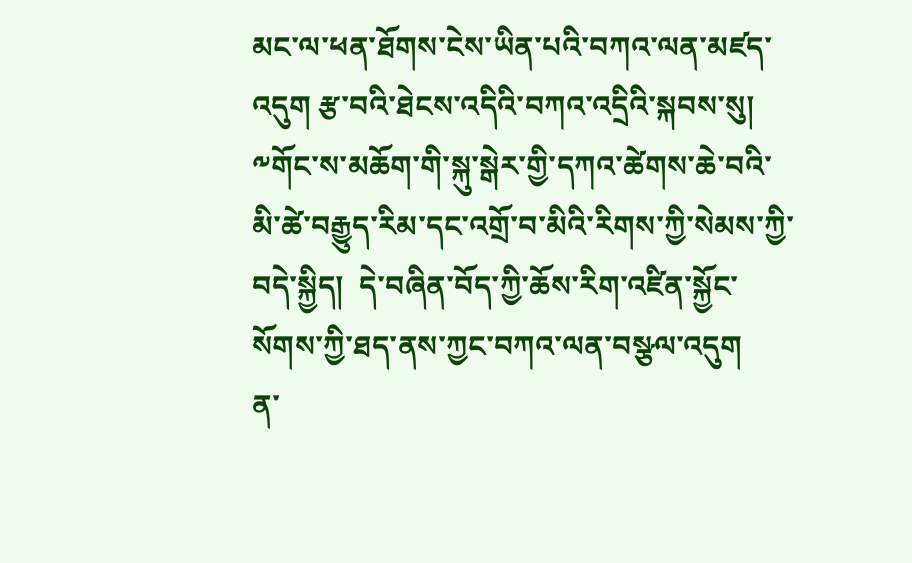མང་ལ་ཕན་ཐོགས་ངེས་ཡིན་པའི་བཀའ་ལན་མཛད་འདུག རྩ་བའི་ཐེངས་འདིའི་བཀའ་འདྲིའི་སྐབས་སུ། ༸གོང་ས་མཆོག་གི་སྐུ་སྒེར་གྱི་དཀའ་ཚེགས་ཆེ་བའི་མི་ཚེ་བརྒྱུད་རིམ་དང་འགྲོ་བ་མིའི་རིགས་ཀྱི་སེམས་ཀྱི་བདེ་སྐྱིད།  དེ་བཞིན་བོད་ཀྱི་ཆོས་རིག་འཛིན་སྐྱོང་སོགས་ཀྱི་ཐད་ནས་ཀྱང་བཀའ་ལན་བསྩལ་འདུག
ན་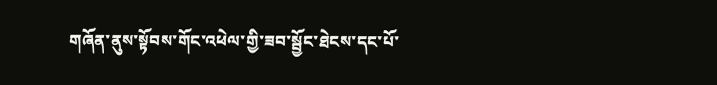གཞོན་ནུས་སྟོབས་གོང་འཕེལ་གྱི་ཟབ་སྦྱོང་ཐེངས་དང་པོ་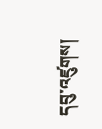དབུ་འཛུགས།